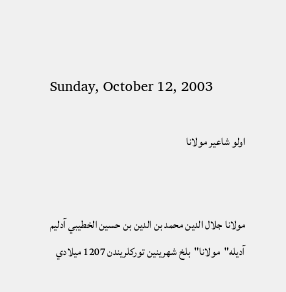Sunday, October 12, 2003

اولو شاعير مولانا


مولانا جلال الدين محمد بن الدين بن حسين الخطيبي آدليم آديله"مولانا"بلخ شهرينين توركلريندن 1207 ميلادي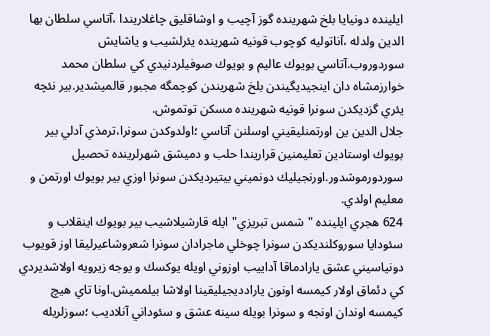ايلينده دونيايا بلخ شهرينده گوز آچيب و اوشاقليق چاغلاريندا ،آتاسي سلطان بها الدين ولدله ،آناتوليه كوچوب قونيه شهرينده يئرلشيب و ياشايش سوردوروب.آتاسي بويوك عاليم و بويوك صوفيلردنيدي كي سلطان محمد خوارزمشاه دان اينجيديگيندن بلخ شهريندن كوچمگه مجبور قالميشدير.بير نئچه يئري گزديكدن سونرا قونيه شهرينده مسكن توتموش.
جلال الدين ين اورتمنليقيني اوسلنن آتاسي ؛اولدوكدن سونرا،ترمذي آدلي بير بويوك اوستادين تعليمنين قراريندا حلب و دميشق شهرلرينده تحصيل سوردورموشدور.اورنجيليك دونميني بيتيرديكدن سونرا اوزي بير بويوك اورتمن و معليم اولدي.
624 هجري ايلينده "شمس تبريزي"ايله قارشيلاشيب بير بويوك اينقلاب و سئودايا سوروكلنديكدن سونرا چوخلي ماجرادان سونرا شعروشاعيرليقا اوز قويوب دونياسيني عشق يارادماقا آداييب اوزوني اويله يوكسك و يوجه زيرويه اولاشديردي كي دئماق اولار كيمسه اونون يارادديجيليقينا اولاشا بيلمميش.اونا تاي هيچ كيمسه اوندان اونجه و سونرا بويله سينه عشق و سئوداني آنلاديب ؛سوزلريله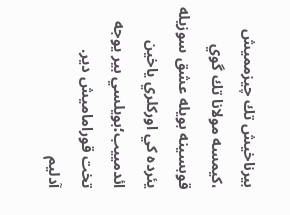بيرناخيش تك چيزمميش ،كيمسه مولانا تك گوي قوبسينه بويله عشق سوزيله يئرده كي اوركلري ياخين ائدمييب؛بويلسي بير يوجه تخت قوراماميش دير.
آدليم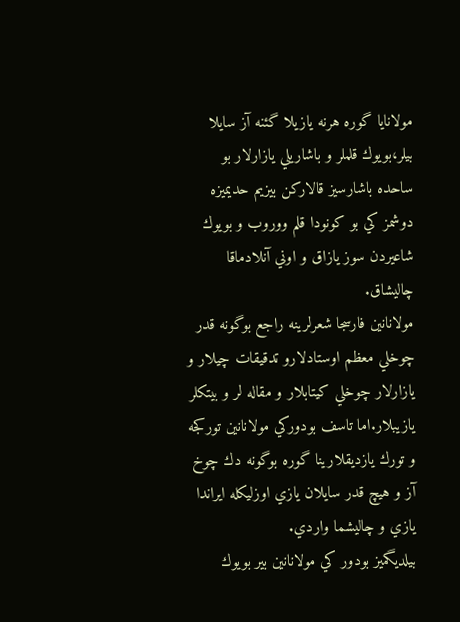مولانايا گوره هرنه يازيلا گئنه آز سايلا بيلر،بويوك قلملر و باشاريلي يازارلار بو ساحده باشارسيز قالاركن بيزيم حديميزه دوشمز كي بو كونودا قلم ووروب و بويوك شاعيردن سوز يازاق و اوني آنلادماقا چاليشاق.
مولانانين فارسجا شعرلرينه راجع بوگونه قدر چوخلي معظم اوستادلارو تدقيقات چيلار و يازارلار چوخلي كيتابلار و مقاله لر و بيتكلر يازيبلار.اما تاسف بودوركي مولانانين توركجه و تورك يازديقلارينا گوره بوگونه دك چوخ آز و هيچ قدر سايلان يازي اوزليكله ايراندا يازي و چاليشما واردي.
بيلديگميز بودور كي مولانانين بير بويوك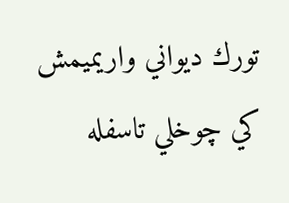تورك ديواني واريميمش كي چوخلي تاسفله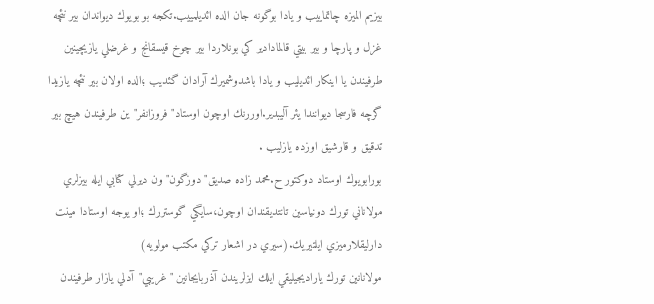بيزيم الميزه چاتماييب و يادا بوگونه جان الده ائديلمييب.تكجه بو بويوك ديواندان بير نئچه غزل و پارچا و بير بيتي قالمادادير كي بونلاردا بير چوخ قيسقانج و غرضلي يازيچينين طرفيندن يا اينكار ائديليب و يادا باشدوشميرك آرادان گئديب ؛الده اولان بير نئچه يازيدا گرچه فارسجا ديوانندا يئر آليبدير.اوررنك اوچون اوستاد" فروزانفر"ين طرفيندن هيچ بير تدقيق و قارشيق اوزده يازليب .
بورابويوك اوستاد دوكتور ح.محمد زاده صديق"دوزگون"ون ديرلي كتابي ايله بيزلري مولاناني تورك دونياسين تانتديقندان اوچون،سايگي گوستررك ؛او يوجه اوستادا مينت دارليقلارميزي ايلتيريك.(سيري در اشعار تركي مكتب مولويه)
مولانانين تورك ياراديجيليقي ايلك ايزلريندن آذربايجانين "غريبي"آدلي يازار طرفيندن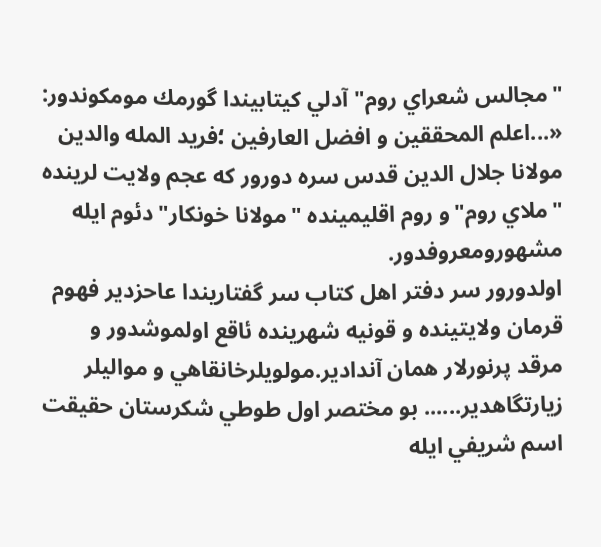"مجالس شعراي روم"آدلي كيتابيندا گورمك مومكوندور:
«...اعلم المحققين و افضل العارفين ؛فريد المله والدين مولانا جلال الدين قدس سره دورور كه عجم ولايت لرينده "ملاي روم"و روم اقليمينده "مولانا خونكار"دئوم ايله مشهورومعروفدور.
اولدورور سر دفتر اهل كتاب سر گفتاريندا عاحزدير فهوم
قرمان ولايتينده و قونيه شهرينده ئاقع اولموشدور و مرقد پرنورلار همان آندادير.مولويلرخانقاهي و مواليلر زيارتگاهدير...... بو مختصر اول طوطي شكرستان حقيقت اسم شريفي ايله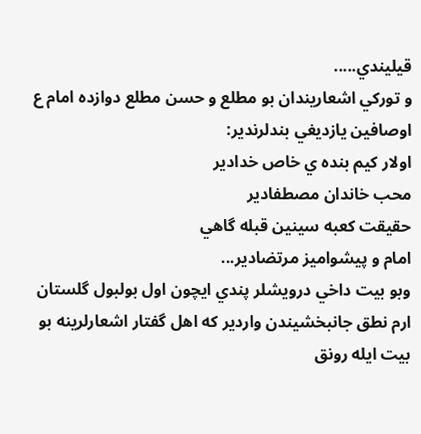قيليندي.....
و توركي اشعاريندان بو مطلع و حسن مطلع دوازده امام ع اوصافين يازديغي بندلرندير:
اولار كيم بنده ي خاص خدادير
محب خاندان مصطفادير
حقيقت كعبه سينين قبله گاهي
امام و پيشواميز مرتضادير...
وبو بيت داخي درويشلر پندي ايچون اول بولبول گلستان ارم نطق جانبخشيندن واردير كه اهل گفتار اشعارلرينه بو بيت ايله رونق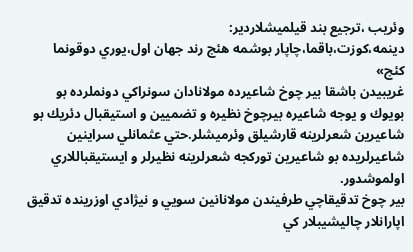وئريب ،ترجيع بند قيلميشلاردير:
دينمه،كوزت،باقما،چاپار بوشمه هئچ رند جهان اول،يوري دوقونما كئچ»
غريبيدن باشقا بير چوخ شاعيرده مولانادان سونراكي دونملرده بو بويوك و يوجه شاعيره بيرچوخ نظيره و تضميين و استيقبال دئريك بو شاعيرين شعرلرينه قارشيلق وئرميشلر.حتي عثمانلي سراينين شاعيرلريده بو شاعيرين توركجه شعرلرينه نظيرلر و ايستيقباللاري اولموشدور.
بير چوخ تدقيقاچي طرفيندن مولانانين سويي و نيژادي اوزرينده تدقيق اپارانلار چاليشيبلار كي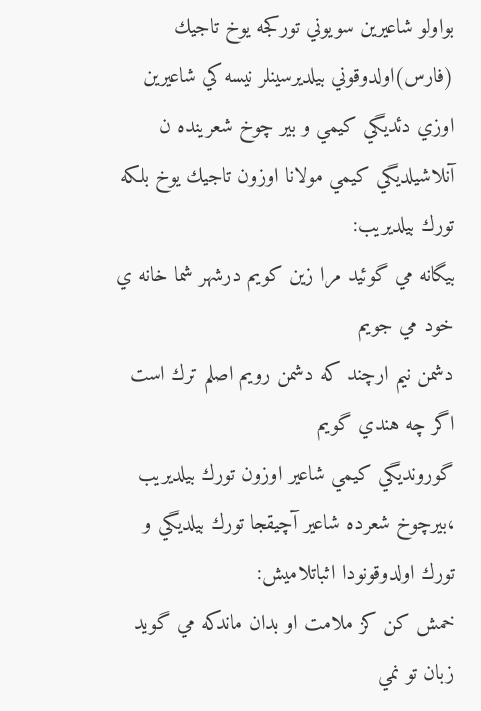بواولو شاعيرين سويوني توركجه يوخ تاجيك (فارس)اولدوقوني بيلديرسينلر نيسه كي شاعيرين اوزي دئديگي كيمي و بير چوخ شعرينده ن آنلاشيلديگي كيمي مولانا اوزون تاجيك يوخ بلكه تورك بيلديريب:
بيگانه مي گوئيد مرا زين كويم درشهر شما خانه ي خود مي جويم
دشمن نيم ارچند كه دشمن رويم اصلم ترك است اگر چه هندي گويم
گورونديگي كيمي شاعير اوزون تورك بيلديريب ،بيرچوخ شعرده شاعير آچيقجا تورك بيلديگي و تورك اولدوقونودا اثباتلاميش:
خمش كن كز ملامت او بدان ماندكه مي گويد
زبان تو نمي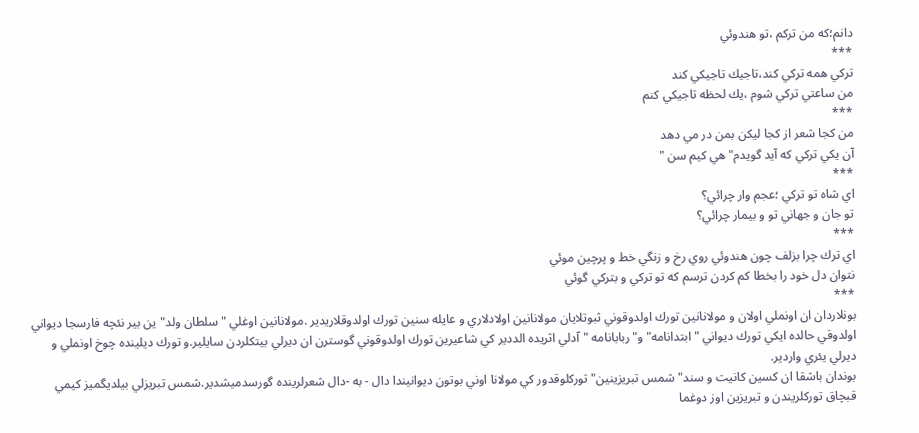دانم؛كه من تركم ،تو هندوئي
***
تركي همه تركي كند،تاجيك تاجيكي كند
من ساعتي تركي شوم ،يك لحظه تاجيكي كنم
***
من كجا شعر از كجا ليكن بمن در مي دهد
آن يكي تركي كه آيد گويدم"هي كيم سن "
***
اي شاه تو تركي ؛عجم وار چرائي؟
تو جان و جهاني تو و بيمار چرائي؟
***
اي ترك چرا بزلف چون هندوئي روي رخ و زنگي خط و پرچين موئي
نتوان دل خود را بخطا كم كردن ترسم كه تو تركي و بتركي گوئي
***
بونلاردان ان اونملي اولان و مولانانين تورك اولدوقوني ثبوتلايان مولانانين اولادلاري و عايله سنين تورك اولدوقلاريدير .مولانانين اوغلي "سلطان ولد"ين بير نئچه فارسجا ديواني اولدوقي حالده ايكي تورك ديواني "ابتدانامه"و"ربابانامه "آدلي اثريده الددير كي شاعيرين تورك اولدوقوني گوسترن ان ديرلي بيتكلردن سايلير.و تورك ديلينده چوخ اونملي و ديرلي يئري واردير.
بوندان باشقا ان كسين كانيت و سند" شمس تبريزينين" توركلوقدور كي مولانا اوني بوتون ديوانيندا دال - به -دال شعرلرينده گورسدميشدير.شمس تبريزلي بيلديگميز كيمي قبچاق توركلريندن و تبريزين اوز دوغما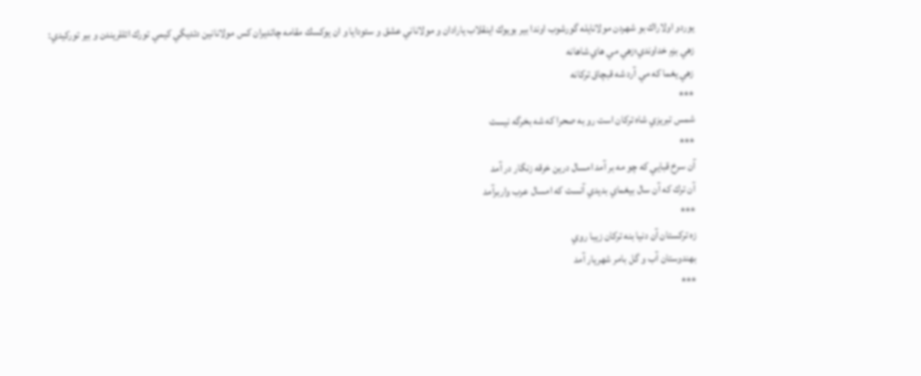يوردو اولاراك بو شهردن مولانايله گورشوب اوندا بير بويوك اينقلاب يارادان و مولاناني عشق و سئودايا و ان يوكسك مقامه چاتديران كس مولانانين دئديگي كيمي تورك ائللريندن و بير توركيدي:
زهي بزم خداوندي؛زهي مي هاي شاهانه
زهي يغما كه مي آرد شه قبچاق تركانه
***
شمس تبريزي شاه تركان است رو به صحرا كه شه بخرگه نيست
***
آن سرخ قبايي كه چو مه بر آمد امسال درين خرقه زنگار در آمد
آن ترك كه آن سال بيغماي بديدي آنست كه امسال عرب واربرآمد
***
زه تركستان آن دنيا بنه تركان زيبا روي
بهندوستان آب و گل بامر شهريار آمد
***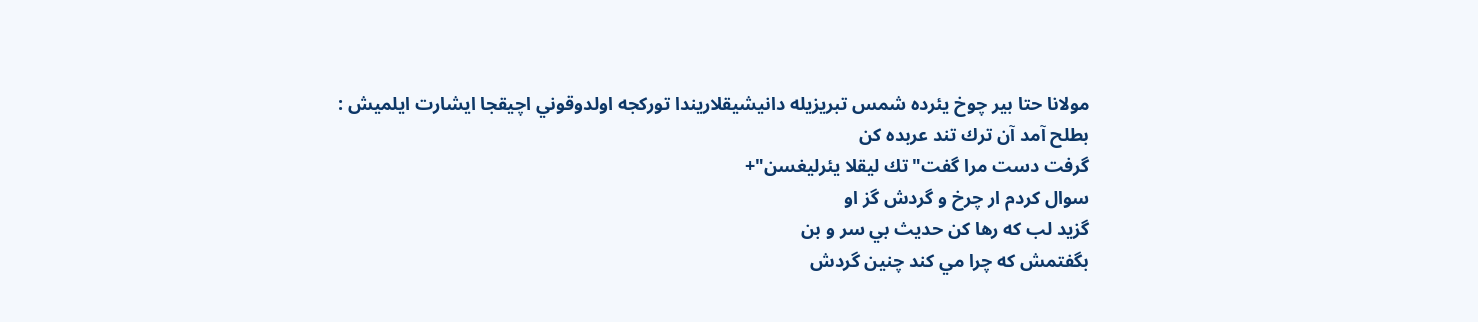مولانا حتا بير چوخ يئرده شمس تبريزيله دانيشيقلاريندا توركجه اولدوقوني اچيقجا ايشارت ايلميش :
بطلح آمد آن ترك تند عربده كن
گرفت دست مرا گفت"تك ليقلا يئرليغسن"+
سوال كردم ار چرخ و گردش گز او
گزيد لب كه رها كن حديث بي سر و بن
بگفتمش كه چرا مي كند چنين گردش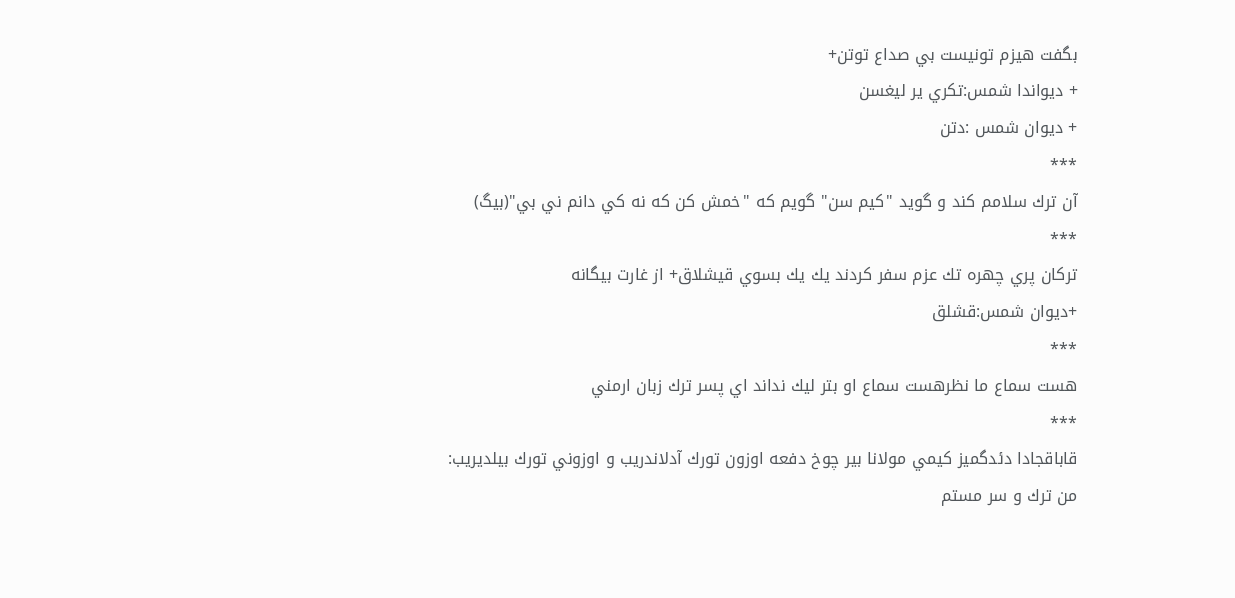بگفت هيزم تونيست بي صداع توتن+
+ ديواندا شمس:تكري ير ليغسن
+ ديوان شمس :دتن
***
آن ترك سلامم كند و گويد "كيم سن" گويم كه "خمش كن كه نه كي دانم ني بي"(بيگ)
***
تركان پري چهره تك عزم سفر كردند يك يك بسوي قيشلاق+ از غارت بيگانه
+ديوان شمس:قشلق
***
هست سماع ما نظرهست سماع او بتر ليك نداند اي پسر ترك زبان ارمني
***
قاباقجادا دئدگميز كيمي مولانا بير چوخ دفعه اوزون تورك آدلاندريب و اوزوني تورك بيلديريب:
من ترك و سر مستم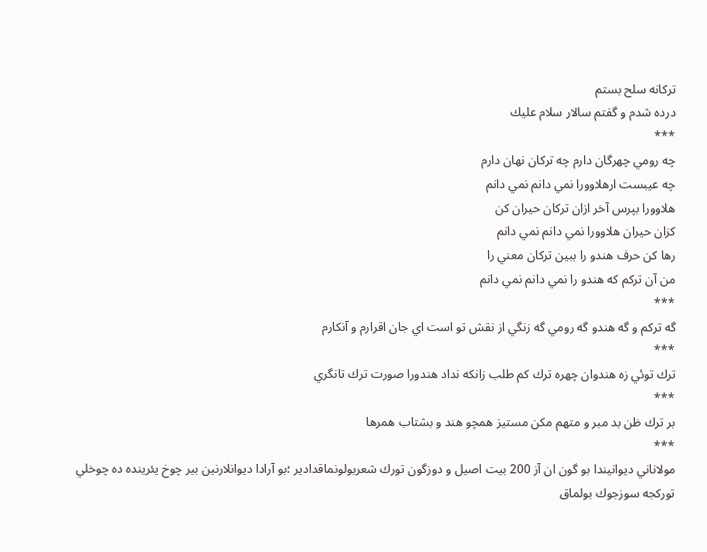تركانه سلح بستم
درده شدم و گفتم سالار سلام عليك
***
چه رومي چهرگان دارم چه تركان نهان دارم
چه عيبست ارهلاوورا نمي دانم نمي دانم
هلاوورا بپرس آخر ازان تركان حيران كن
كزان حيران هلاوورا نمي دانم نمي دانم
رها كن حرف هندو را ببين تركان معني را
من آن تركم كه هندو را نمي دانم نمي دانم
***
گه تركم و گه هندو گه رومي گه زنگي از نقش تو است اي جان اقرارم و آنكارم
***
ترك توئي زه هندوان چهره ترك كم طلب زانكه نداد هندورا صورت ترك تانگري
***
بر ترك ظن بد مبر و متهم مكن مستيز همچو هند و بشتاب همرها
***
مولاناني ديوانيندا بو گون ان آز 200 بيت اصيل و دوزگون تورك شعربولونماقدادير ؛بو آرادا ديوانلارنين بير چوخ يئرينده ده چوخلي توركجه سوزجوك بولماق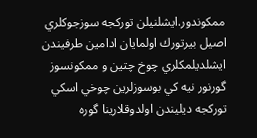ممكوندور.ايشلنيلن توركجه سوزجوكلري اصيل بيرتورك اولمايان ادامين طرفيندن ايشلديلمكلري چوخ چتين و ممكونسوز گورنور نيه كي بوسوزلرين چوخي اسكي توركجه ديليندن اولدوقلارينا گوره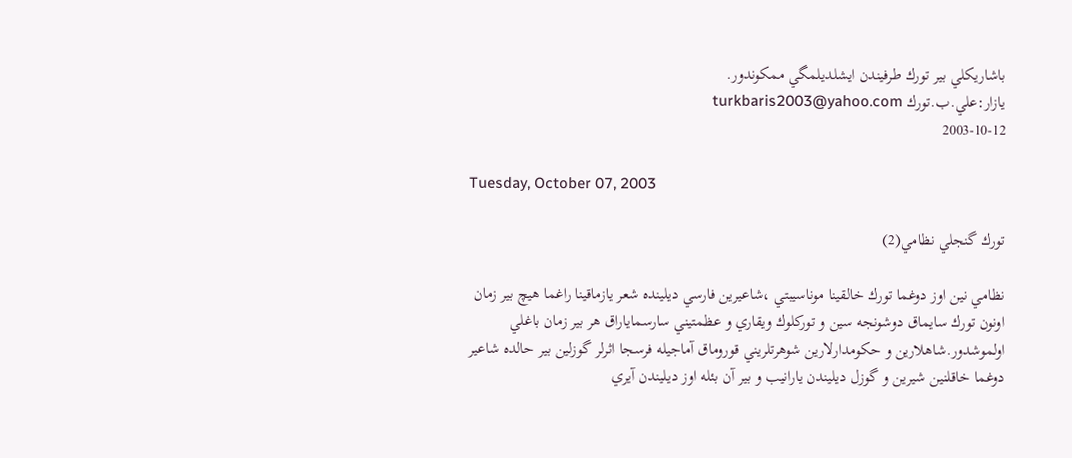باشاريكلي بير تورك طرفيندن ايشلديلمگي ممكوندور.
يازار:علي.ب.تورك turkbaris2003@yahoo.com
2003-10-12

Tuesday, October 07, 2003

تورك گنجلي نظامي(2)

نظامي نين اوز دوغما تورك خالقينا موناسيبتي ،شاعيرين فارسي ديلينده شعر يازماقينا راغما هيچ بير زمان اونون تورك سايماق دوشونجه سين و توركلوك ويقاري و عظمتيني سارسماياراق هر بير زمان باغلي اولموشدور.شاهلارين و حكومدارلارين شوهرتلريني قوروماق آماجيله فرسجا اثرلر گوزلين بير حالده شاعير دوغما خاقلنين شيرين و گوزل ديليندن يارانيب و بير آن بئله اوز ديليندن آيري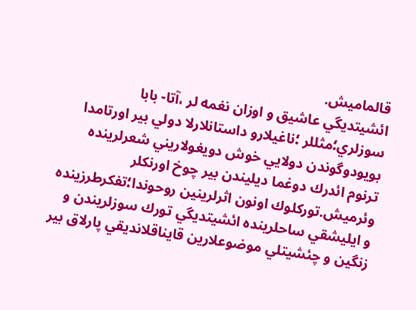قالماميش.
ائشيتديگي عاشيق و اوزان نغمه لر ،آتا- بابا سوزلري؛مثللر ؛ناغيلارو داستانلارلا دولي بير اورتامدا بويودوگوندن دولايي خوش دويغولاريني شعرلرينده ترنوم ائدرك دوغما ديليندن بير چوخ اورنكلر وئرميش.توركلوك اونون اثرلرينين روحوندا؛تفكرطرزينده و ايليشقي ساحلرينده ائشيتديگي تورك سوزلريندن و زنگين و چئشيتلي موضوعلارين قايناقلانديقي پارلاق بير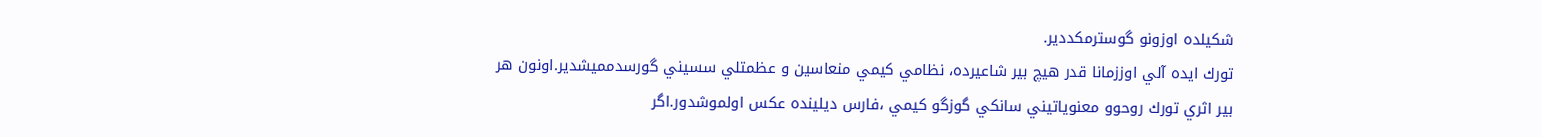شكيلده اوزونو گوسترمكددير.
تورك ايده آلي اوززمانا قدر هيچ بير شاعيرده، نظامي كيمي منعاسين و عظمتلي سسيني گورسدمميشدير.اونون هر بير اثري تورك روحوو معنوياتيني سانكي گوزگو كيمي ،فارس ديلينده عكس اولموشدور.اگر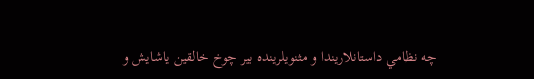چه نظامي داستانلاريندا و مثنويلرينده بير چوخ خالقين ياشايش و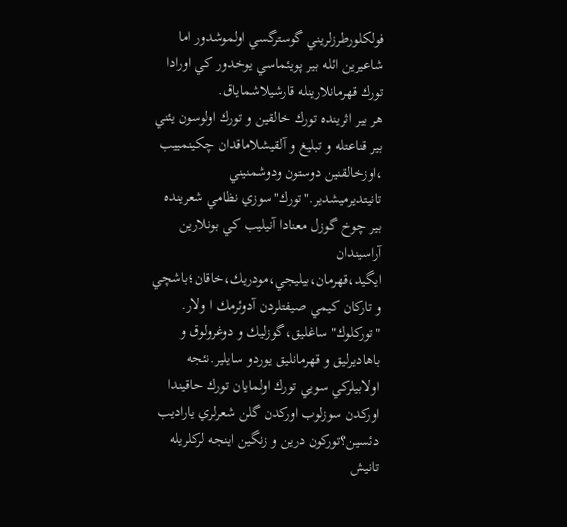فولكلورطرزلريني گوسترگسي اولموشدور اما شاعيرين ائله بير پويئماسي يوخدور كي اورادا تورك قهرمانلارينله قارشيلاشماياق.
هر بير اثرينده تورك خالقين و تورك اولوسون يئني بير قناعتله و تبليغ و آلقيشلاماقدان چكينمييب ،اوزخالقنين دوستون ودوشمنيني تانيتديرميشدير."تورك"سوزي نظامي شعرينده بير چوخ گوزل معنادا آنيليب كي بونلارين آراسيندان ايگيد،قهرمان،بيليجي،مودريك،خاقان؛باشچي و تاركان كيمي صيفتلردن آدوئرمك ا ولار.
"توركلوك" ساغليق،گوزليك و دوغرولوق و باهاديرليق و قهرمانليق يوردو سايلير.نئجه اولابيلركي سويي تورك اولمايان تورك حاقيندا اوركدن سوزلوب اوركدن گلن شعرلري ياراديب دئسين؟توركون درين و زنگين اينجه لركلريله تانيش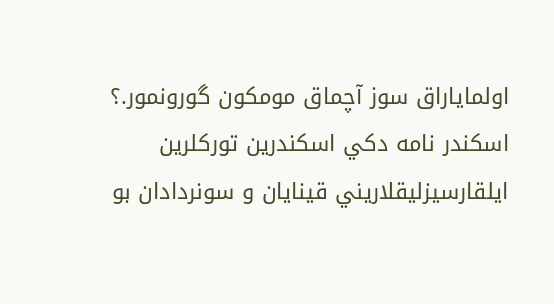اولماياراق سوز آچماق مومكون گورونمور.؟
اسكندر نامه دكي اسكندرين توركلرين ايلقارسيزليقلاريني قينايان و سونردادان بو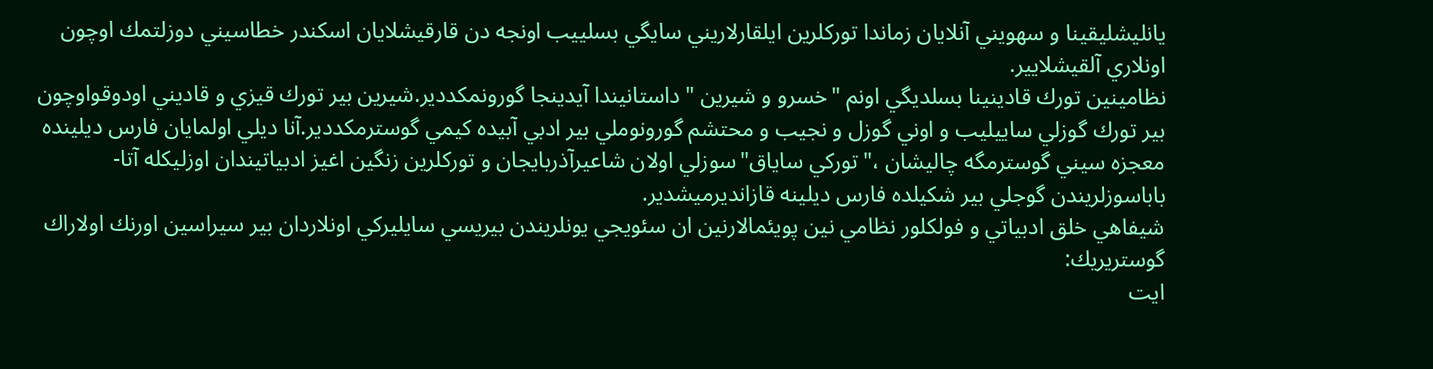يانليشليقينا و سهويني آنلايان زماندا توركلرين ايلقارلاريني سايگي بسلييب اونجه دن قارقيشلايان اسكندر خطاسيني دوزلتمك اوچون اونلاري آلقيشلايير.
نظامينين تورك قادينينا بسلديگي اونم "خسرو و شيرين "داستانيندا آيدينجا گورونمكددير.شيرين بير تورك قيزي و قاديني اودوقواوچون بير تورك گوزلي ساييليب و اوني گوزل و نجيب و محتشم گورونوملي بير ادبي آبيده كيمي گوسترمكددير.آنا ديلي اولمايان فارس ديلينده معجزه سيني گوسترمگه چاليشان ،"توركي ساياق"سوزلي اولان شاعيرآذربايجان و توركلرين زنگين اغيز ادبياتيندان اوزليكله آتا- باباسوزلريندن گوجلي بير شكيلده فارس ديلينه قازانديرميشدير.
شيفاهي خلق ادبياتي و فولكلور نظامي نين پويئمالارنين ان سئويجي يونلريندن بيريسي سايليركي اونلاردان بير سيراسين اورنك اولاراك گوستريريك:
ايت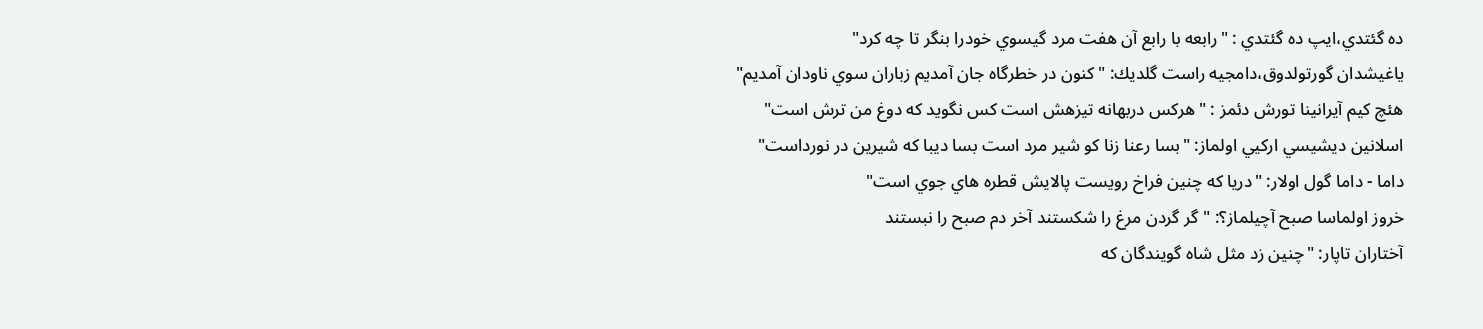ده گئتدي،ايپ ده گئتدي : "رابعه با رابع آن هفت مرد گيسوي خودرا بنگر تا چه كرد"
ياغيشدان گورتولدوق،دامجيه راست گلديك: "كنون در خطرگاه جان آمديم زباران سوي ناودان آمديم"
هئچ كيم آيرانينا تورش دئمز : "هركس دربهانه تيزهش است كس نگويد كه دوغ من ترش است"
اسلانين ديشيسي اركيي اولماز: "بسا رعنا زنا كو شير مرد است بسا ديبا كه شيرين در نورداست"
داما - داما گول اولار: "دريا كه چنين فراخ رويست پالايش قطره هاي جوي است"
خروز اولماسا صبح آچيلماز؟: "گر گردن مرغ را شكستند آخر دم صبح را نبستند
آختاران تاپار: "چنين زد مثل شاه گويندگان كه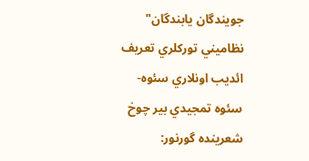جويندگان يابندگان"
نظاميني توركلري تعريف ائديب اونلاري سئوه- سئوه تمجيدي بير چوخ شعرينده گورنور: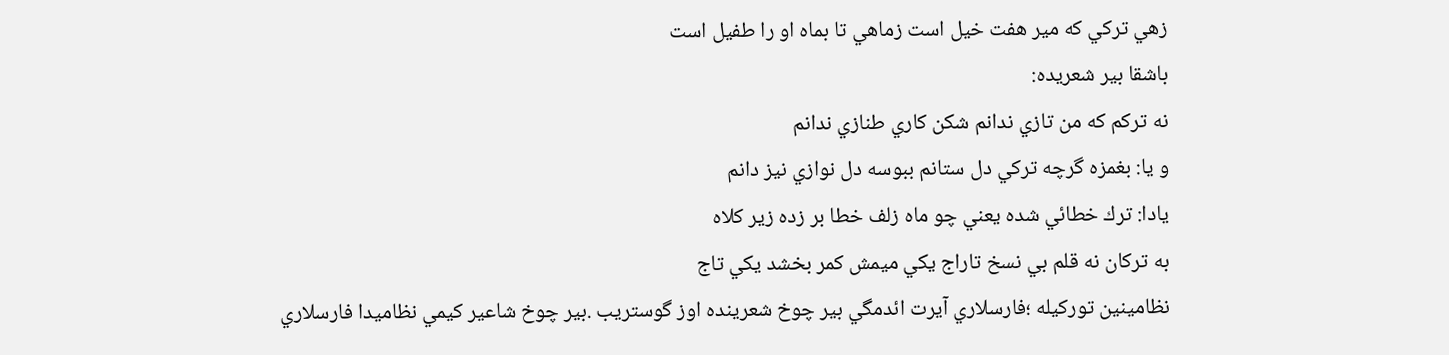زهي تركي كه مير هفت خيل است زماهي تا بماه او را طفيل است
باشقا بير شعريده:
نه تركم كه من تازي ندانم شكن كاري طنازي ندانم
و يا: بغمزه گرچه تركي دل ستانم ببوسه دل نوازي نيز دانم
يادا: ترك خطائي شده يعني چو ماه زلف خطا بر زده زير كلاه
به تركان نه قلم بي نسخ تاراج يكي ميمش كمر بخشد يكي تاج
نظامينين توركيله ؛فارسلاري آيرت ائدمگي بير چوخ شعرينده اوز گوستريب .بير چوخ شاعير كيمي نظاميدا فارسلاري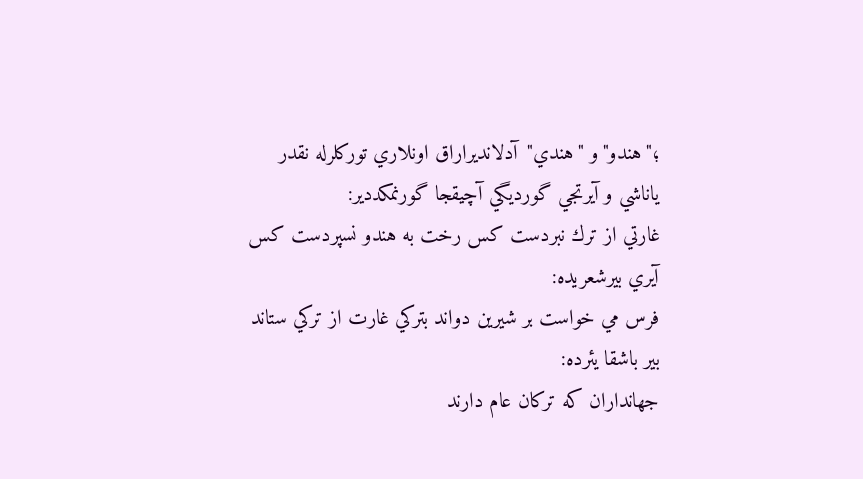؛"هندو"و "هندي"آدلانديراراق اونلاري توركلرله نقدر ياناشي و آيرتجي گورديگي آچيقجا گورنمكددير:
غارتي از ترك نبردست كس رخت به هندو نسپردست كس
آيري بيرشعريده:
فرس مي خواست بر شيرين دواند بتركي غارت از تركي ستاند
بير باشقا يئرده:
جهانداران كه تركان عام دارند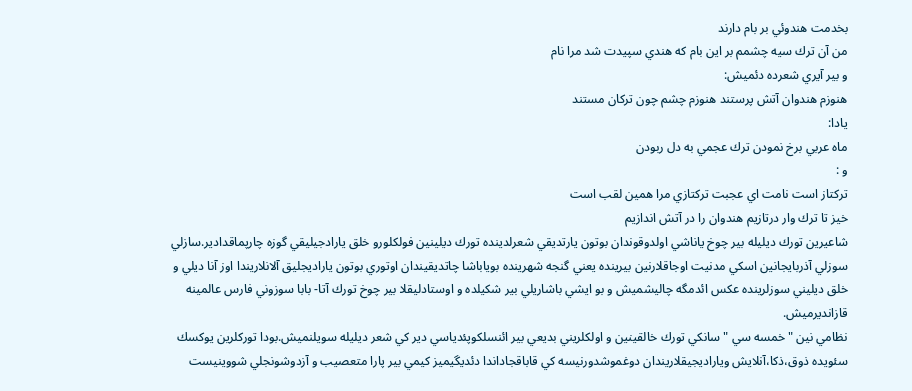بخدمت هندوئي بر بام دارند
من آن ترك سيه چشمم بر اين بام كه هندي سپيدت شد مرا نام
و بير آيري شعرده دئميش:
هنوزم هندوان آتش پرستند هنوزم چشم چون تركان مستند
يادا:
ماه عربي برخ نمودن ترك عجمي به دل ربودن
و :
تركتاز است نامت اي عجبت تركتازي مرا همين لقب است
خيز تا ترك وار درتازيم هندوان را در آتش اندازيم
شاعيرين تورك ديليله بير چوخ ياناشي اولدوقوندان بوتون يارتديقي شعرلدينده تورك ديلينين فولكلورو خلق يارادجيليقي گوزه چارپماقدادير.سازلي سوزلي آذربايجانين اسكي مدنيت اوجاقلارنين بيرينده يعني گنجه شهرينده بوياباشا چاتديقيندان اوتوري بوتون ياراديجليق آلانلاريندا اوز آنا ديلي و خلق ديليني سوزلرينده عكس ائدمگه چاليشميش و بو ايشي باشاريلي بير شكيلده و اوستادليقلا بير چوخ تورك آتا- بابا سوزوني فارس عالمينه قازانديرميش.
نظامي نين "خمسه سي "سانكي تورك خالقينين و اولكلريني بديعي بير ائنسلكوپئدياسي دير كي شعر ديليله سويلنميش.بودا توركلرين يوكسك سئويده ذوق،ذكا،آنلايش وياراديجيقلاريندان دوغموشدورنيسه كي قاباقجاداندا دئديگيميز كيمي بير پارا متعصيب و آزدوشونجلي شووينيست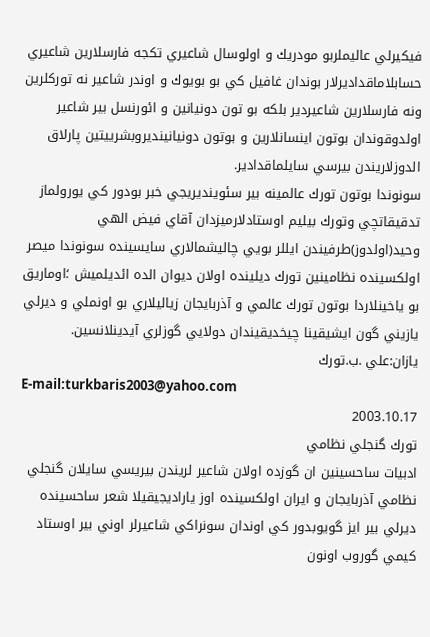فيكيرلي عاليملربو مودريك و اولوسال شاعيري تكجه فارسلارين شاعيري حسابلاماقداديرلار بوندان غافيل كي بو بويوك و اوندر شاعير نه توركلرين ونه فارسلارين شاعيردير بلكه بو تون دونيانين و ائورنسل بير شاعير اولدوقوندان بوتون اينسانلارين و بوتون دونيانينديروبشرييتين پارلاق الدوزلاريندن بيرسي سايلماقدادير.
سونوندا بوتون تورك عالمينه بير سئوينديريجي خبر بودور كي يورولماز تدقيقاتچي وتورك بيليم اوستادلارميزدان آقاي فيض الهي وحيد(اولدوز)طرفيندن ايللر بويي چاليشمالاري سايسينده سونوندا ميصر اولكسينده نظامينين تورك ديلينده اولان ديوان الده ائديلميش ؛اوماريق بو ياخينلاردا بوتون تورك عالمي و آذربايجان زياليلاري بو اونملي و ديرلي يازيني گون ايشيقينا چيخديقيندان دولايي گوزلري آيدينلانسين.
يازان:علي .ب.تورك
E-mail:turkbaris2003@yahoo.com
2003.10.17
تورك گنجلي نظامي
ادبيات ساحسينين ان گوزده اولان شاعير لريندن بيريسي سايلان گنجلي نظامي آذربايجان و ايران اولكسينده اوز ياراديجيقيلا شعر ساحسينده ديرلي بير ايز گويوبدور كي اوندان سونراكي شاعيرلر اوني بير اوستاد كيمي گوروب اونون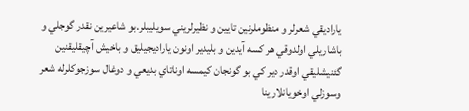ياراديقي شعرلر و منظوملرنين تايين و نظيرلريني سويليبلر.بو شاعيرين نقدر گوجلي و باشاريلي اولدوقي هر كسه آيدين و بليدير اونون ياراديجيليق و باخيش آچيقليقنين گئنيشليقي اوقدر دير كي بو گونجان كيمسه اوناتاي بديعي و دوغال سوزجوكلرله شعر وسوزلي اوخويانلارينا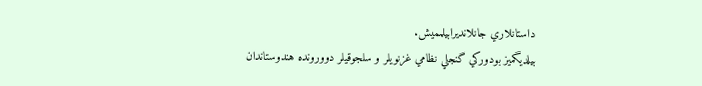داستانلاري جانلانديرابيلمميش.
بيلديگميز بودوركي گنجلي نظامي غزنويلر و سلجوقيلر دوورونده هندوستاندان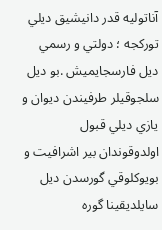آناتوليه قدر دانيشيق ديلي توركجه ؛ دولتي و رسمي ديل فارسجايميش .بو ديل سلجوقيلر طرفيندن ديوان و يازي ديلي قبول اولدوقوندان بير اشرافيت و بويوكلوقي گورسدن ديل سايلديقينا گوره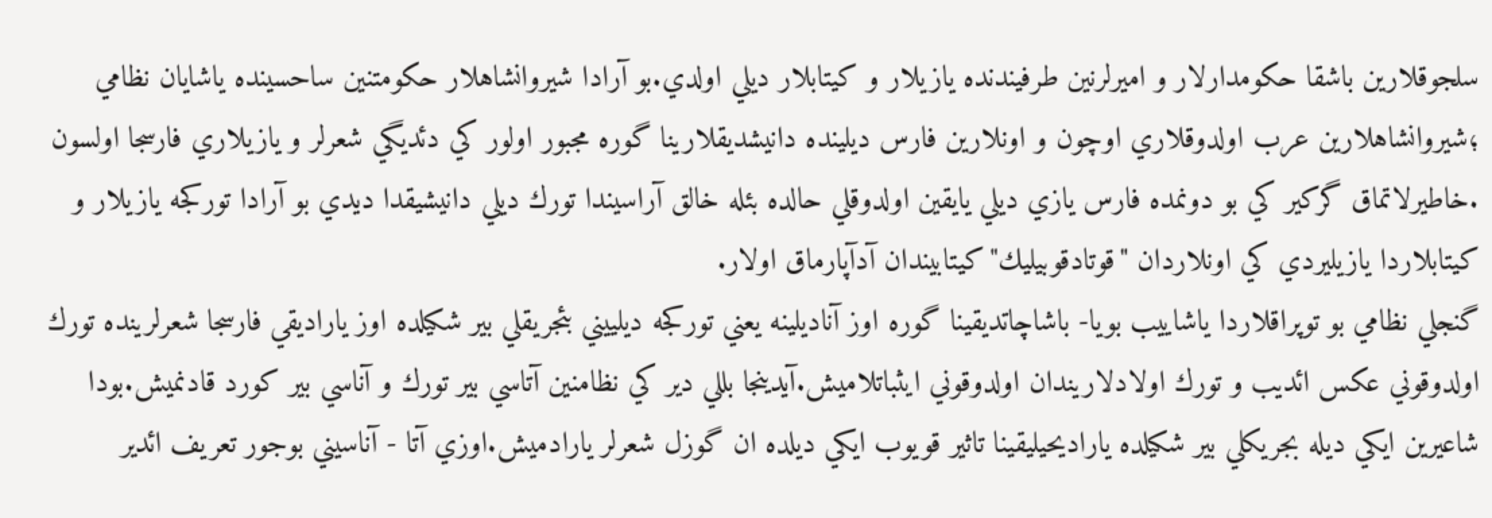سلجوقلارين باشقا حكومدارلار و اميرلرنين طرفيندنده يازيلار و كيتابلار ديلي اولدي.بو آرادا شيروانشاهلار حكومتنين ساحسينده ياشايان نظامي ؛شيروانشاهلارين عرب اولدوقلاري اوچون و اونلارين فارس ديلينده دانيشديقلارينا گوره مجبور اولور كي دئديگي شعرلر و يازيلاري فارسجا اولسون .خاطيرلاتماق گركير كي بو دونمده فارس يازي ديلي يايقين اولدوقلي حالده بئله خالق آراسيندا تورك ديلي دانيشيقدا ديدي بو آرادا توركجه يازيلار و كيتابلاردا يازيليردي كي اونلاردان "قوتادقوبيليك"كيتابيندان آدآپارماق اولار.
گنجلي نظامي بو توپراقلاردا ياشاييب بويا- باشاچاتديقينا گوره اوز آناديلينه يعني توركجه ديلييني بئجريقلي بير شكيلده اوز ياراديقي فارسجا شعرلرينده تورك اولدوقوني عكس ائديب و تورك اولادلاريندان اولدوقوني ايثباتلاميش.آيدينجا بللي دير كي نظامنين آتاسي بير تورك و آناسي بير كورد قادنميش.بودا شاعيرين ايكي ديله بجريكلي بير شكيلده ياراديحيليقينا تاثير قويوب ايكي ديلده ان گوزل شعرلر يارادميش.اوزي آتا - آناسيني بوجور تعريف ائدير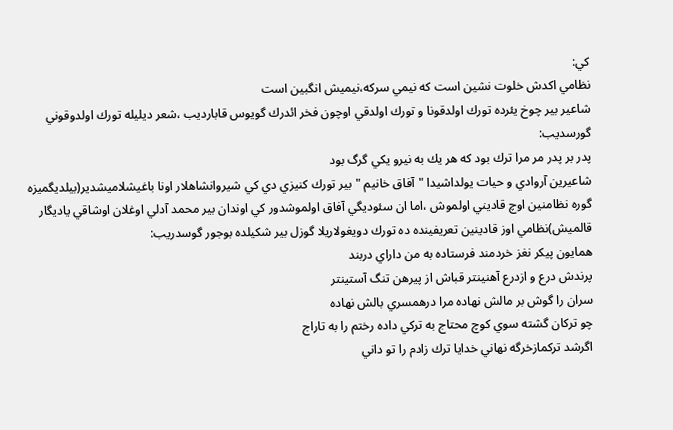كي:
نظامي اكدش خلوت نشين است كه نيمي سركه،نيميش انگبين است
شاعير بير چوخ يئرده تورك اولدقونا و تورك اولدقي اوچون فخر ائدرك گويوس قابارديب ،شعر ديليله تورك اولدوقوني گورسديب:
پدر بر پدر مر مرا ترك بود كه هر يك به نيرو يكي گرگ بود
شاعيرين آروادي و حيات يولداشيدا "آفاق خانيم "بير تورك كنيزي دي كي شيروانشاهلار اونا باغيشلاميشدير(بيلديگميزه گوره نظامنين اوچ قاديني اولموش ،اما ان سئوديگي آفاق اولموشدور كي اوندان بير محمد آدلي اوغلان اوشاقي ياديگار قالميش)نظامي اوز قادينين تعريفينده ده تورك دويغولاريلا گوزل بير شكيلده بوجور گوسدريب:
همايون پيكر نغز خردمند فرستاده به من داراي دربند
پرندش درع و ازدرع آهنينتر قباش از پيرهن تنگ آستينتر
سران را گوش بر مالش نهاده مرا درهمسري بالش نهاده
چو تركان گشته سوي كوچ محتاج به تركي داده رختم را به تاراج
اگرشد تركمازخرگه نهاني خدايا ترك زادم را تو داني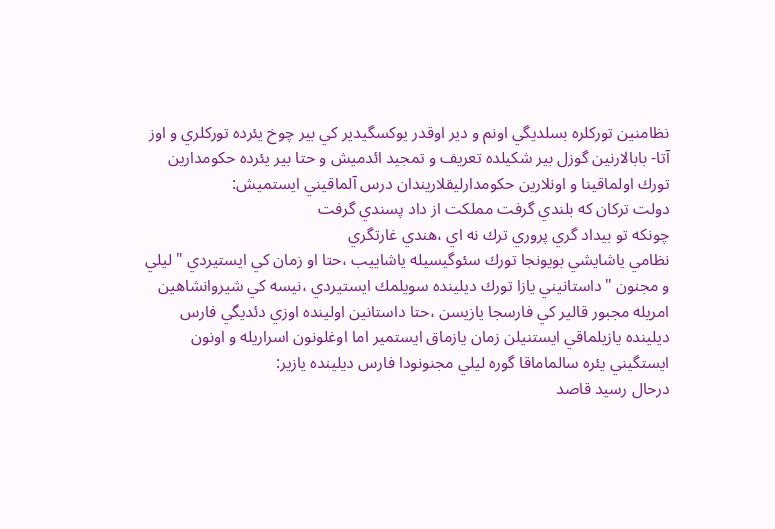نظامنين توركلره بسلديگي اونم و دير اوقدر يوكسگيدير كي بير چوخ يئرده توركلري و اوز آتا- بابالارنين گوزل بير شكيلده تعريف و تمجيد ائدميش و حتا بير يئرده حكومدارين تورك اولماقينا و اونلارين حكومدارليقلاريندان درس آلماقيني ايستميش:
دولت تركان كه بلندي گرفت مملكت از داد پسندي گرفت
چونكه تو بيداد گري پروري ترك نه اي ،هندي غارتگري
نظامي ياشايشي بويونجا تورك سئوگيسيله ياشاييب ،حتا او زمان كي ايستيردي "ليلي و مجنون "داستانيني يازا تورك ديلينده سويلمك ايستيردي ،نيسه كي شيروانشاهين امريله مجبور قالير كي فارسجا يازيسن ،حتا داستانين اولينده اوزي دئديگي فارس ديلينده يازيلماقي ايستنيلن زمان يازماق ايستمير اما اوغلونون اسراريله و اونون ايستگيني يئره سالماماقا گوره ليلي مجنونودا فارس ديلينده يازير:
درحال رسيد قاصد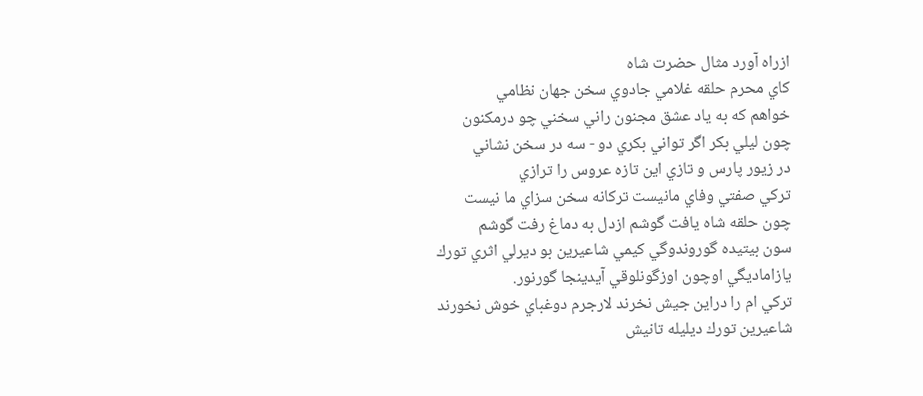ازراه آورد مثال حضرت شاه
كاي محرم حلقه غلامي جادوي سخن جهان نظامي
خواهم كه به ياد عشق مجنون راني سخني چو درمكنون
چون ليلي بكر اگر تواني بكري دو - سه در سخن نشاني
در زيور پارس و تازي اين تازه عروس را ترازي
تركي صفتي وفاي مانيست تركانه سخن سزاي ما نيست
چون حلقه شاه يافت گوشم ازدل به دماغ رفت گوشم
سون بيتيده گوروندوگي كيمي شاعيرين بو ديرلي اثري تورك يازاماديگي اوچون اوزگونلوقي آيدينجا گورنور.
تركي ام را دراين جيش نخرند لارجرم دوغباي خوش نخورند
شاعيرين تورك ديليله تانيش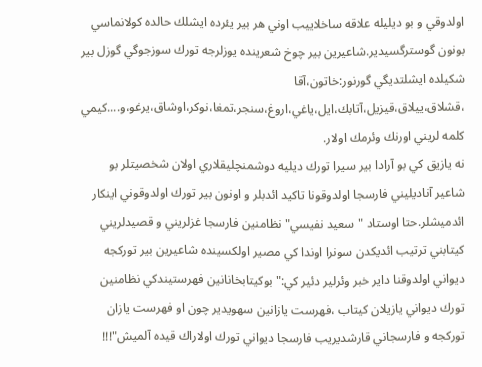اولدوقي و بو ديليله علاقه ساخلاييب اوني هر بير يئرده ايشلك حالده كولانماسي بونون گوسترگسيدير.شاعيرين بير چوخ شعرينده يوزلرجه تورك سوزجوگي گوزل بير شكيلده ايشلتديگي گورنور:خاتون،آقا ،قشلاق،ييلاق،قيزيل،آتابك،ايل،ياغي،اروغ،سنجر،تمغا،نوكر،اوشاق،يرغو،و....كيمي كلمه لريني اورنك وئرمك اولار.
نه يازيق كي بو آرادا بير سيرا تورك ديليه دوشمنچليقلاري اولان شخصيتلر بو شاعير آناديليني فارسجا اولدوقونا تاكيد ائدبلر و اونون بير تورك اولدوقوني اينكار ائدميشلر.حتا اوستاد "سعيد نفيسي"نظامنين فارسجا غزلريني و قصيدلريني كيتابني ترتيب ائديكدن سونرا اوندا كي مصير اولكسينده شاعيرين بير توركجه ديواني اولدوقنا داير خبر وئرلير دئير كي:"بوكيتابخانانين فهرستيندكي نظامنين تورك ديواني يازيلان كيتاب ،فهرست يازانين سهويدير چون او فهرست يازان توركجه و فارسجاني قارشديريب فارسجا ديواني تورك اولاراك قيده آلميش"!!!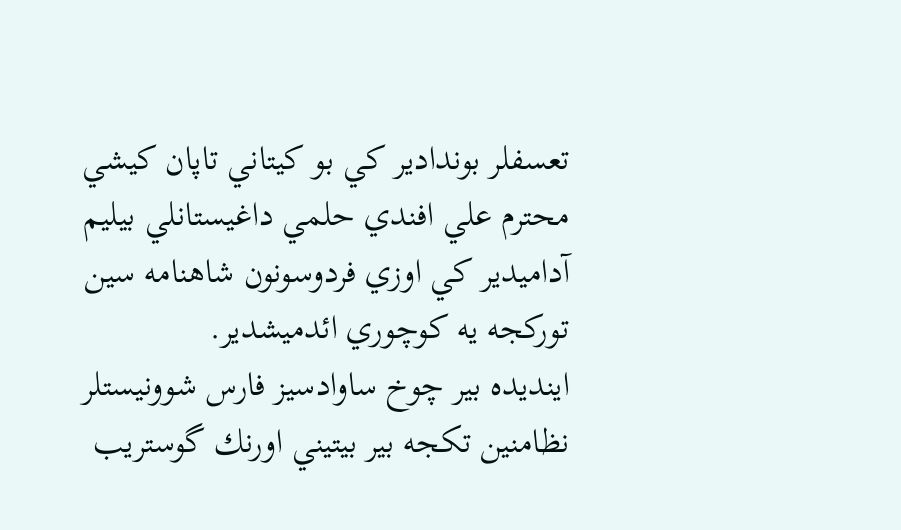تعسفلر بوندادير كي بو كيتاني تاپان كيشي محترم علي افندي حلمي داغيستانلي بيليم آداميدير كي اوزي فردوسونون شاهنامه سين توركجه يه كوچوري ائدميشدير.
اينديده بير چوخ ساوادسيز فارس شوونيستلر نظامنين تكجه بير بيتيني اورنك گوستريب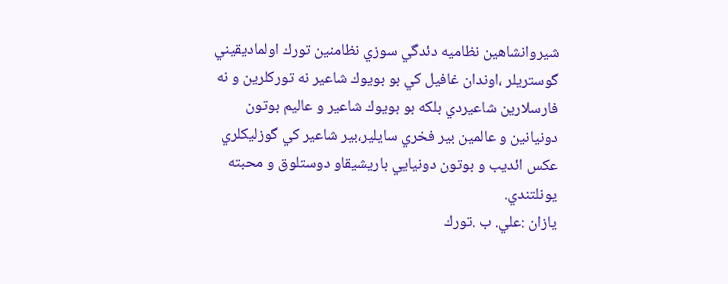شيروانشاهين نظاميه دئدگي سوزي نظامنين تورك اولماديقيني گوستريلر ،اوندان غافيل كي بو بويوك شاعير نه توركلرين و نه فارسلارين شاعيردي بلكه بو بويوك شاعير و عاليم بوتون دونيانين و عالمين بير فخري سايلير،بير شاعير كي گوزليكلري عكس ائديب و بوتون دونيايي باريشيقاو دوستلوق و محبته يونلتندي.
يازان :علي. ب .تورك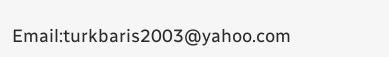Email:turkbaris2003@yahoo.com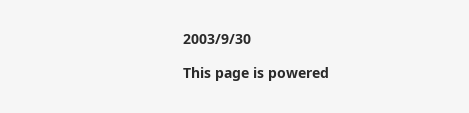2003/9/30

This page is powered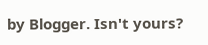by Blogger. Isn't yours?